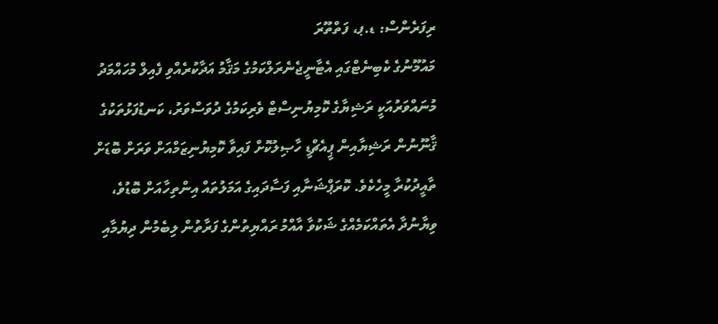ރިފަރެންސް: ޑ.ޕ، ފަތްތޫރަ
މައުމޫނުގެ ކެބިނެޓްގައި އެޓާނީޖެނެރަލްކަމުގެ މަޤާމު އަދާކުރެއްވި ފެއިލް މުހައްމަދު މުނައްވަރުއަކީ ރަޝިޔާގެ ކޮމިޔުނިސްޓް ވެރިކަމުގެ ދުވަސްވަރު، ކަނޑުފަޅުތަކުގެ ޤާނޫނުން ރަޝިޔާއިން ޕީއެޗްޑީ ހާޞިލުކޮށް ފައިވާ ކޮމިޔުނިޒަމްއަށް ވަރަށް ބޮޑަށް ތާއީދުކުރާ މީހެކެވެ. ކޮރަޕްޝަނާއި ފަސާދައިގެ އަމަލުތައް އިންތިހާއަށް ބޮޑުވެ، ވިޔާނުދާ އެތައްކަމެއްގެ ޝަކުވާ އާއްމު ރައްޔިތުންގެ ފަރާތުން ލިބެމުން ދިޔުމާއި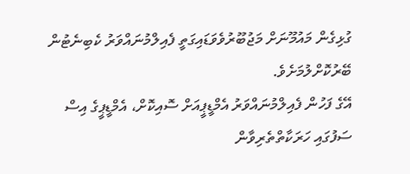ގުޅިގެން މައުމޫނަށް މަޖުބޫރުވެވަޑައިގަތީ ފެއިލްމުނައްވަރު ކެބިނެޓުން ބޭރުކޮށްލުމަށެވެ.
އޭގެ ފަހުން ފެއިލްމުނައްވަރު އެމްޑީޕީއަށް ސޮއިކޮށް، އެމްޑީޕީގެ އިސް ސަފުގައި ހަރަކާތްތެރިވާން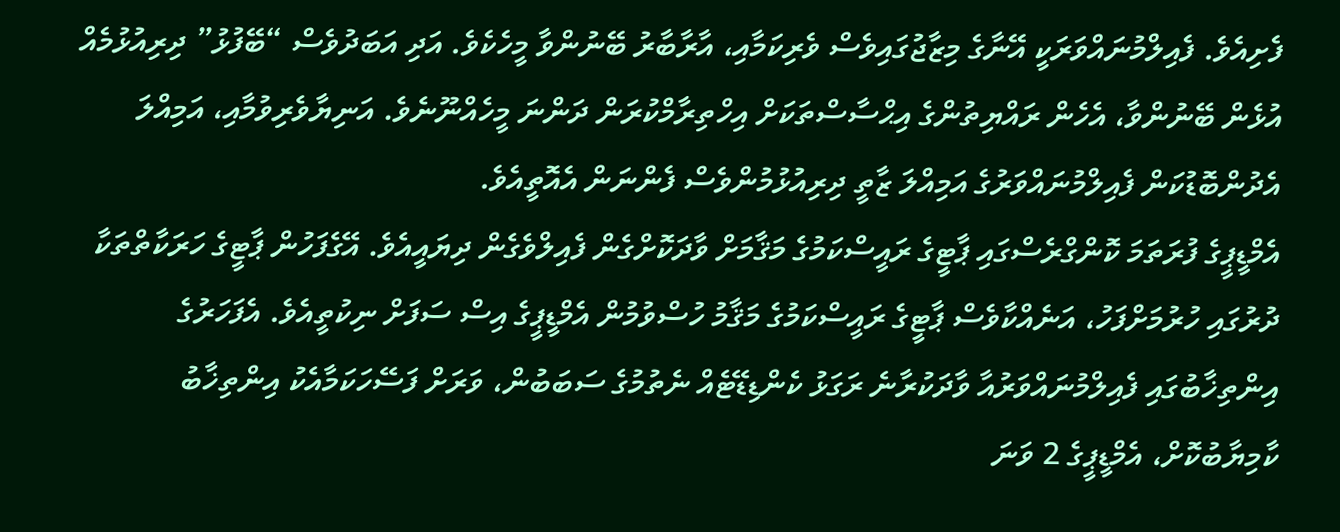ފެށިއެވެ. ފެއިލްމުނައްވަރަކީ އޭނާގެ މިޒާޖުގައިވެސް ވެރިކަމާއި، އާރާބާރު ބޭނުންވާ މީހެކެވެ. އަދި އަބަދުވެސް “ބޭފުޅު” ދިރިއުޅުމެއް އުޅެން ބޭނުންވާ، އެހެން ރައްޔިތުންގެ އިޙްސާސްތަކަށް އިހްތިރާމްކުރަން ދަންނަ މީހެއްނޫނެވެ. އަނިޔާވެރިވުމާއި، އަމިއްލަ އެދުންބޮޑުކަން ފެއިލްމުނައްވަރުގެ އަމިއްލަ ޒާތީ ދިރިއުޅުމުންވެސް ފެންނަން އެއޮތީއެވެ.
އެމްޑީޕީގެ ފުރަތަމަ ކޮންގްރެސްގައި ޕާޓީގެ ރައީސްކަމުގެ މަޤާމަށް ވާދަކޮށްގެން ފެއިލްވެގެން ދިޔައީއެވެ. އޭގެފަހުން ޕާޓީގެ ހަރަކާތްތަކާ ދުރުގައި ހުރުމަށްފަހު، އަނެއްކާވެސް ޕާޓީގެ ރައީސްކަމުގެ މަޤާމު ހުސްވުމުން އެމްޑީޕީގެ އިސް ސަފަށް ނިކުތީއެވެ. އެފަހަރުގެ އިންތިޚާބުގައި ފެއިލްމުނައްވަރުއާ ވާދަކުރާނެ ރަގަޅު ކެންޑިޑޭޓެއް ނެތުމުގެ ސަބަބުން، ވަރަށް ފަސޭހަކަމާއެކު އިންތިޚާބު ކާމިޔާބުކޮށް، އެމްޑީޕީގެ 2 ވަނަ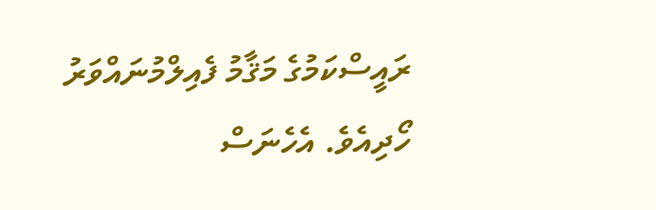ރައީސްކަމުގެ މަޤާމު ފެއިލްމުނައްވަރު ހޯދިއެވެ. އެހެނަސް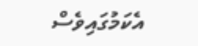އެކަމުގައިވެސް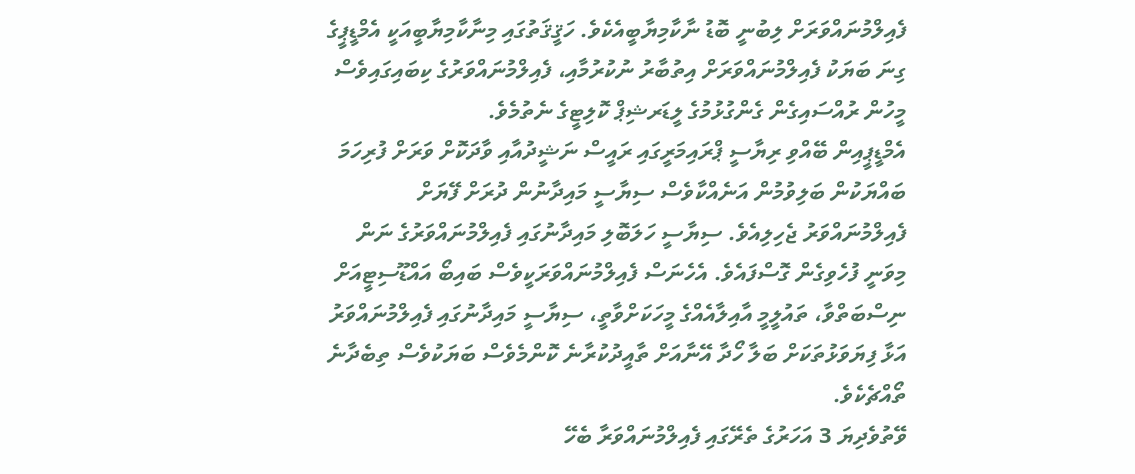ފެއިލްމުނައްވަރަށް ލިބުނީ ބޮޑު ނާކާމިޔާބީއެކެވެ. ހަޤީޤަތުގައި މިނާކާމިޔާބީއަކީ އެމްޑީޕީގެ ގިނަ ބަޔަކު ފެއިލްމުނައްވަރަށް އިތުބާރު ނުކުރުމާއި، ފެއިލްމުނައްވަރުގެ ކިބައިގައިވެސް މީހުން ރުއްސައިގެން ގެންގުޅުމުގެ ލީޑަރޝިޕް ކޮލިޓީގެ ނެތުމެވެ.
އެމްޑީޕީއިން ބޭއްވި ރިޔާސީ ޕްރައިމަރީގައި ރައީސް ނަޝީދުއާއި ވާދަކޮށް ވަރަށް ފުރިހަމަ ބައްޔަކުން ބަލިވުމުން އަނެއްކާވެސް ސިޔާސީ މައިދާނުން ދުރަށް ފޭޔަށް ފެއިލްމުނައްވަރު ޖެހިލިއެވެ. ސިޔާސީ ހަލަބޮލި މައިދާނުގައި ފެއިލްމުނައްވަރުގެ ނަން މިވަނީ ފުހެވިގެން ގޮސްފައެވެ. އެހެނަސް ފެއިލްމުނައްވަރަކީވެސް ބައިބޯ އައްޑޫސިޓީއަށް ނިސްބަތްވާ، ތައުލީމީ އާއިލާއެއްގެ މީހަކަށްވާތީ، ސިޔާސީ މައިދާނުގައި ފެއިލްމުނައްވަރު އަޅާ ފިޔަވަޅުތަކަށް ބަލާ ހޯދާ އޭނާއަށް ތާއީދުކުރާނެ ކޮންމެވެސް ބަޔަކުވެސް ތިބެދާނެ ތޯއްޗެކެވެ.
ވޭތުވެދިޔަ 3 އަހަރުގެ ތެރޭގައި ފެއިލްމުނައްވަރާ ބެހޭ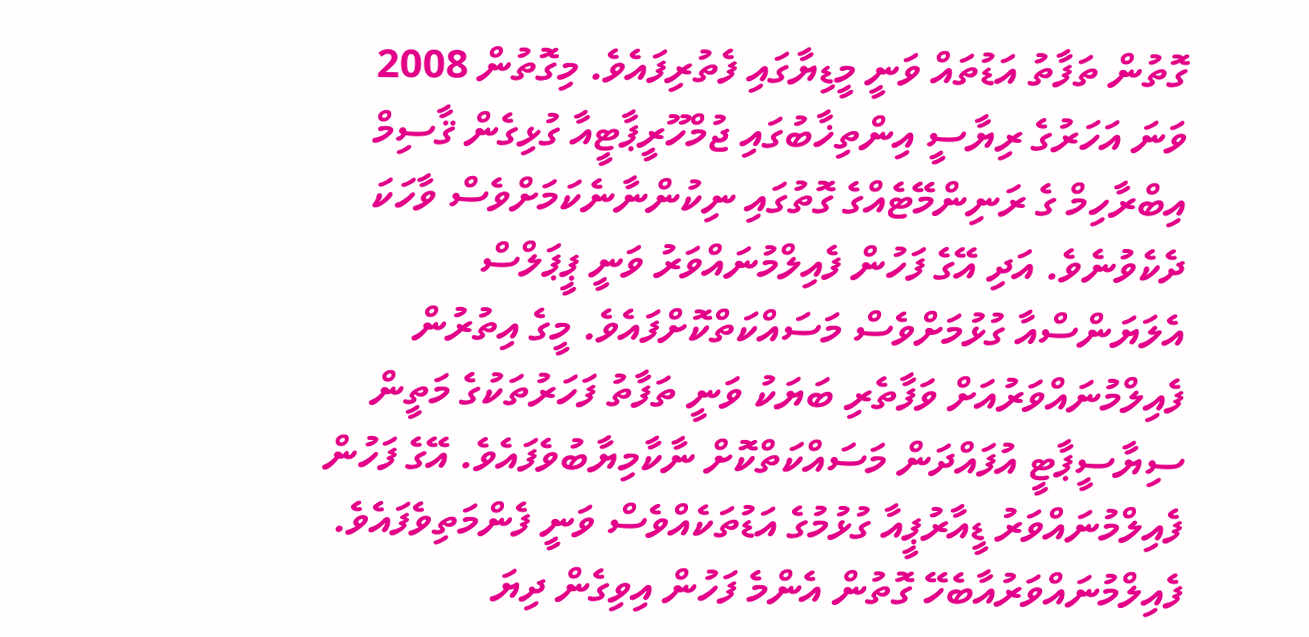ގޮތުން ތަފާތު އަޑުތައް ވަނީ މީޑިޔާގައި ފެތުރިފައެވެ. މިގޮތުން 2008 ވަނަ އަހަރުގެ ރިޔާސީ އިންތިޚާބުގައި ޖުމްހޫރީޕާޓީއާ ގުޅިގެން ޤާސިމް އިބްރާހިމް ގެ ރަނިންމޭޓެއްގެ ގޮތުގައި ނިކުންނާނެކަމަށްވެސް ވާހަކަ ދެކެވުނެވެ. އަދި އޭގެ ފަހުން ފެއިލްމުނައްވަރު ވަނީ ޕީޕަލްސް އެލަޔަންސްއާ ގުޅުމަށްވެސް މަސައްކަތްކޮށްފައެވެ. މީގެ އިތުރުން ފެއިލްމުނައްވަރުއަށް ވަފާތެރި ބަޔަކު ވަނީ ތަފާތު ފަހަރުތަކުގެ މަތީން ސިޔާސީޕާޓީ އުފައްދަން މަސައްކަތްކޮށް ނާކާމިޔާބުވެފައެވެ. އޭގެ ފަހުން ފެއިލްމުނައްވަރު ޑީއާރުޕީއާ ގުޅުމުގެ އަޑުތަކެއްވެސް ވަނީ ފެންމަތިވެފައެވެ.
ފެއިލްމުނައްވަރުއާބެހޭ ގޮތުން އެންމެ ފަހުން އިވިގެން ދިޔަ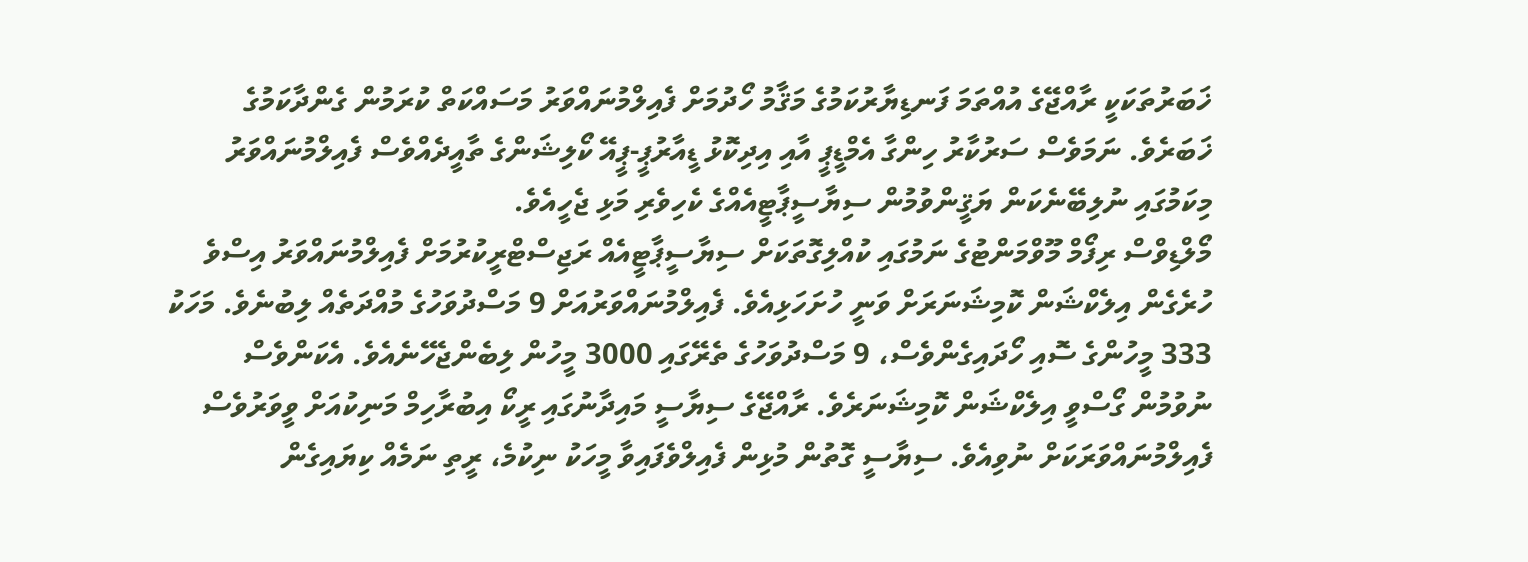ޚަބަރުތަކަކީ ރާއްޖޭގެ އުއްތަމަ ފަނޑިޔާރުކަމުގެ މަޤާމު ހޯދުމަށް ފެއިލްމުނައްވަރު މަސައްކަތް ކުރަމުން ގެންދާކަމުގެ ޚަބަރެވެ. ނަމަވެސް ސަރުކާރު ހިންގާ އެމްޑީޕީ އާއި އިދިކޮޅު ޑީއާރުޕީ-ޕީއޭ ކޯލިޝަންގެ ތާއީދެއްވެސް ފެއިލްމުނައްވަރު މިކަމުގައި ނުލިބޭނެކަން ޔަޤީންވުމުން ސިޔާސީޕާޓީއެއްގެ ކެހިވެރި މަޅި ޖެހީއެވެ.
މޯލްޑިވްސް ރިފޯމް މޫވްމަންޓުގެ ނަމުގައި ކުއްލިގޮތަކަށް ސިޔާސީޕާޓީއެއް ރަޖިސްޓްރީކުރުމަށް ފެއިލްމުނައްވަރު އިސްވެ ހުރެގެން އިލެކްޝަން ކޮމިޝަނަރަށް ވަނީ ހުށަހަޅިއެވެ. ފެއިލްމުނައްވަރުއަށް 9 މަސްދުވަހުގެ މުއްދަތެއް ލިބުނެވެ. މަހަކު 333 މީހުންގެ ސޮއި ހޯދައިގެންވެސް، 9 މަސްދުވަހުގެ ތެރޭގައި 3000 މީހުން ލިބެންޖެހޭނެއެވެ. އެކަންވެސް ނުވުމުން ގޯސްވީ އިލެކްޝަން ކޮމިޝަނަރެވެ. ރާއްޖޭގެ ސިޔާސީ މައިދާނުގައި ރީކޯ އިބުރާހިމް މަނިކުއަށް ވީވަރުވެސް ފެއިލްމުނައްވަރަކަށް ނުވިއެވެ. ސިޔާސީ ގޮތުން މުޅިން ފެއިލްވެފައިވާ މީހަކު ނިކުމެ، ރީތި ނަމެއް ކިޔައިގެން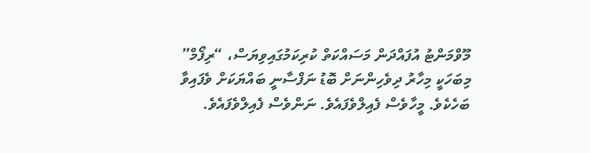މޫވްމަންޓު އުފައްދަން މަސައްކަތް ކުރިކަމުގައިވިޔަސް، “ރިފޯމް” މިބަހަކީ މިހާރު ދިވެހިންނަށް ބޮޑު ނަފްސާނީ ބައްޔަކަށް ވެފައިވާ ބަހެކެވެ. މީހާވެސް ފެއިލްވެފައެވެ. ނަންވެސް ފެއިލްވެފައެވެ.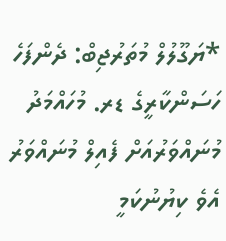*ޔަގޫލުލް މުތަރުޖިބް: ދެންފަހެ ހަސަންކާރީގެ ޑރ. މުހައްމަދު މުނައްވަރުއަށް ފެއިލް މުނައްވަރު އެވެ ކިޔުނުކަމީ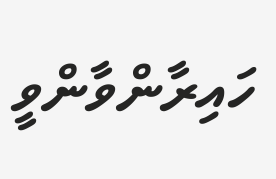ހައިރާންވާންވީ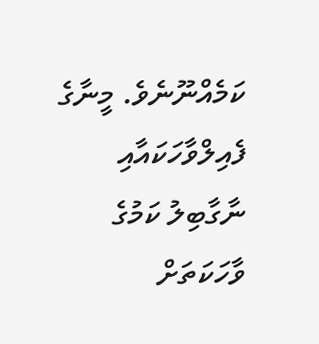ކަމެއްނޫނެވެ. މީނާގެ ފެއިލްވާހަކައާއި ނާގާބިލު ކަމުގެ ވާހަކަތަށް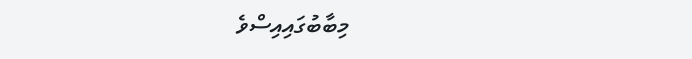މިބާބުގައިއިސްވެ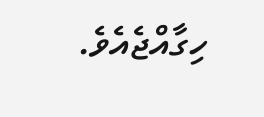ހިގާއްޖެއެވެ.